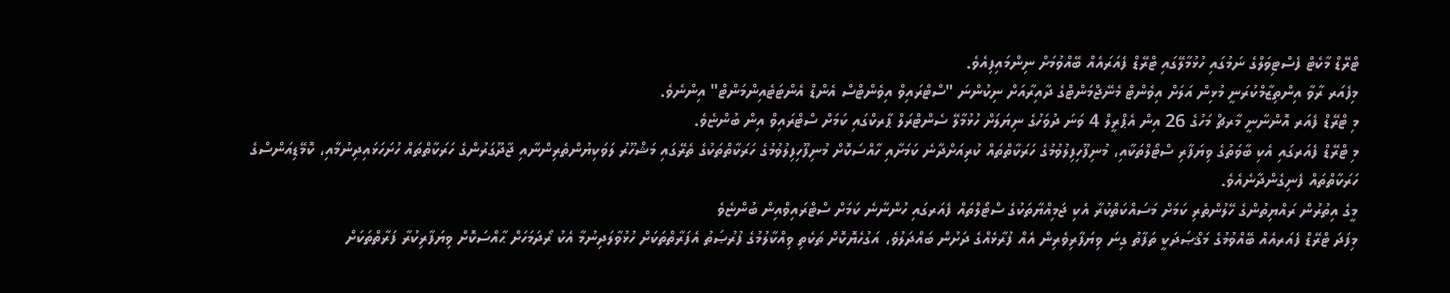ޓްރޭޑް މާކެޓް ފެސްޓިވަލްގެ ނަމުގައި ހުޅުމާލޭގައި ޓްރޭޑް ފެއަރައެއް ބޭއްވުމަށް ނިންމައިފިއެވެ.
މިފެއަރ ރާވާ އިންތިޒާމްކުރަނީ މުޅިން އަލަށް އިވެންޓް މެނޭޖްމަންޓްގެ ދާއިރާއަށް ނިކުންނަ "ސްޓްރައިވް އިވެންޓްސް އެންޑް އެންޓަޓެއިންމަންޓް" އިންނެވެ.
މި ޓްރޭޑް ފެއަރ އޮންނާނީ މާރޗް މަހުގެ 26 އިން އެޕްރީލް 4 ވަނަ ދުވަހުގެ ނިޔަލަށް ހުޅުމާލޭ ސެންޓްރަލް ޕާރކްގައި ކަމަށް ސްޓްރައިވް އިން ބުންޏެވެ.
މި ޓްރޭޑް ފެއަރގައި އެކި ބާވަތުގެ ވިޔަފާރި ސްޓޯލްތަކާއި، މުނިފޫހިފިލުވުމުގެ ހަރަކާތްތައް ކުރިއަށްދާނެ ކަމަށާއި ހާއްސަކޮށް މުނިފޫހިފިލުވުމުގެ ހަރަކާތްތަކުގެ ތެރޭގައި މަޝްހޫރު ލަވަކިޔުންތެރިންނާއި ޖާދޫގަރުންގެ ހަރަކާތްތައް ހުށަހަޅައިދިނުމާއި، ކޮމޭޑިއަންސްގެ ހަރަކާތްތައް ފެނިގެންދާނެއެވެ.
މީގެ އިތުރުން ރައްޔިތުންގެ ހޭލުންތެރި ކަމަށް މަސައްކަތްކުރާ އެކި ޖަމިއްޔާތަކުގެ ސްޓޯލްތައް ފެއަރގައި ހުންނާނެ ކަމަށް ސްޓްރައިވްއިން ބުންޏެވެ
މިފަދަ ޓްރޭޑް ފެއަރއެއް ބޭއްވުމުގެ މަޤްޞަދަކީ ތަފާތު ގިނަ ވިޔަފާރިވެރިން އެއް ފުރާޅެއްގެ ދަށުން ބައްދަލުވެ، އަގުހެޔޮކޮށް ތަކެތި ވިއްކާލުމުގެ ފުރުޞަތު އެފަރާތްތަކަށް ހުޅުވާލަދިނުމާ އެކު ރޯދަމަހަށް ޙާއްސަކޮށް ވިޔަފާރިކުރާ ފަރާތްތަކަށް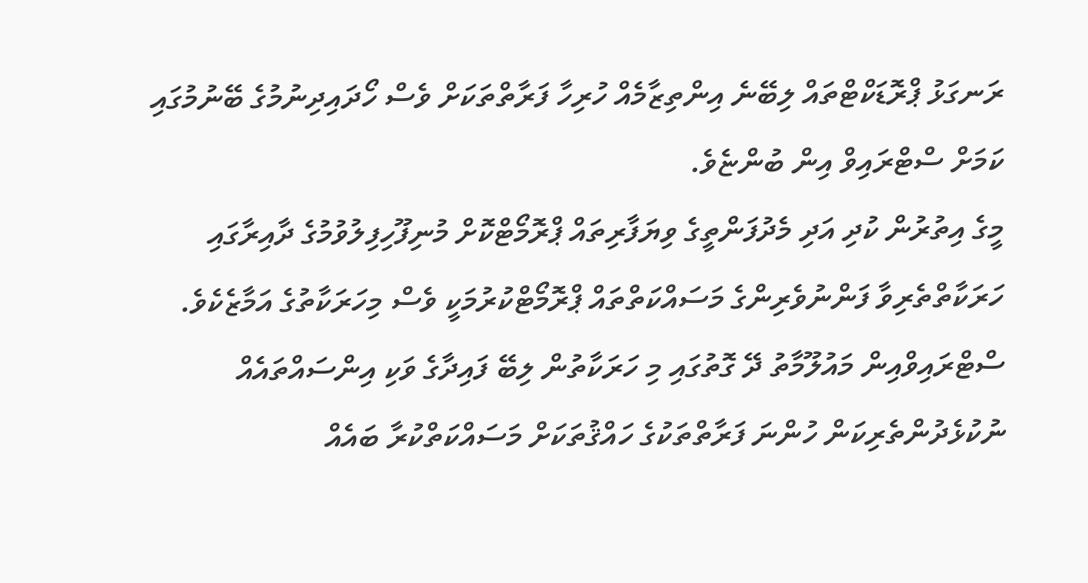ރަނގަޅު ޕްރޮޑަކްޓްތައް ލިބޭނެ އިންތިޒާމެއް ހުރިހާ ފަރާތްތަކަށް ވެސް ހޯދައިދިނުމުގެ ބޭނުމުގައި ކަމަށް ސްޓްރައިވް އިން ބުންޏެވެ.
މީގެ އިތުރުން ކުދި އަދި މެދުފަންތީގެ ވިޔަފާރިތައް ޕްރޮމޯޓްކޮށް މުނިފޫހިފިލުވުމުގެ ދާއިރާގައި ހަރަކާތްތެރިވާ ފަންނުވެރިންގެ މަސައްކަތްތައް ޕްރޮމޯޓްކުރުމަކީ ވެސް މިހަރަކާތުގެ އަމާޒެކެވެ.
ސްޓްރައިވްއިން މައުލޫމާތު ދޭ ގޮތުގައި މި ހަރަކާތުން ލިބޭ ފައިދާގެ ވަކި އިންސައްތައެއް ނުކުޅެދުންތެރިކަން ހުންނަ ފަރާތްތަކުގެ ހައްޤުތަކަށް މަސައްކަތްކުރާ ބައެއް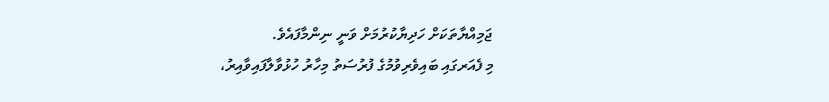ޖަމިއްޔާތަކަށް ހަދިޔާކުރުމަށް ވަނީ ނިންމާފައެވެ.
މި ފެއަރގައި ބައިވެރިވުމުގެ ފުރުސަތު މިހާރު ހުޅުވާލާފައިވާއިރު،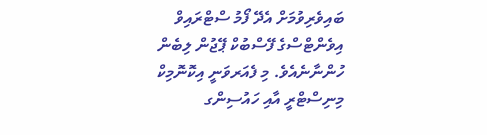ބައިވެރިވުމަށް އެދޭ ފޯމު ސްޓްރައިވް އިވެންޓްސްގެ ފޭސްބުކް ޕޭޖުން ލިބެން ހުންނާނެއެވެ. މި ފެއަރވަނީ އިކޮނޮމިކް މިނިސްޓްރީ އާއި ހައުސިންގ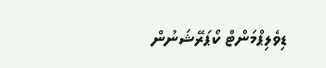ޑިވެލިޕްމަންޓް ކޯޕަރޭޝަނުން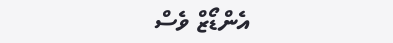އެންޑޯޒް ވެސް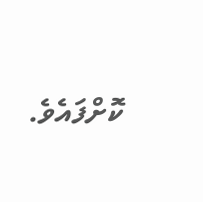ކޮށްފައެވެ.